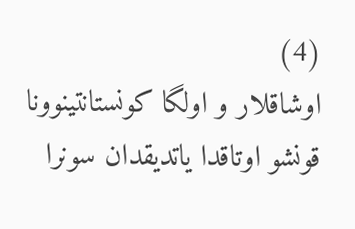(4)
اوشاقلار و اولگا کونستانتینوونا قونشو اوتاقدا یاتدیقدان سونرا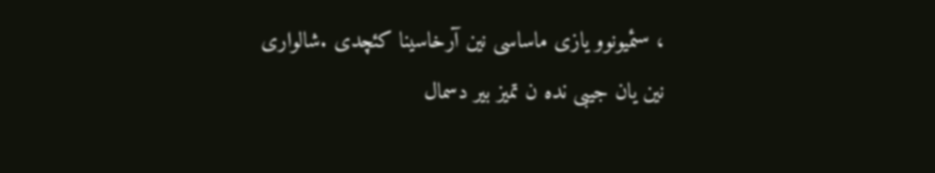، سئمیونوو یازی ماساسی نین آرخاسینا کئچدی .شالواری نین یان جیبی نده ن تمیز بیر دسمال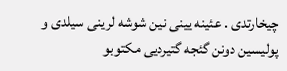چیخارتدی . عئینه یینی نین شوشه لرینی سیلدی و پولیسین دونن گئجه گتیردیی مکتوبو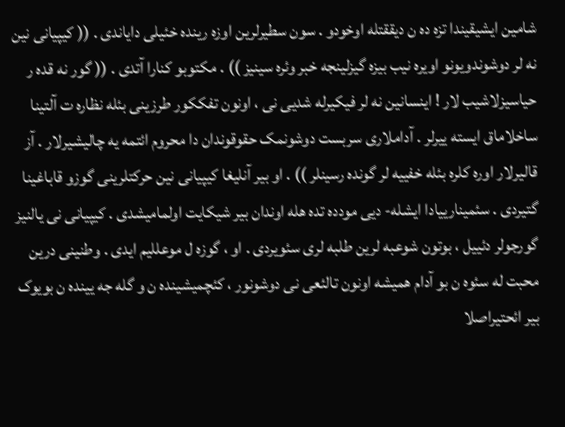شامین ایشیقیندا تزه ده ن دیققتله اوخودو . سون سطیرلرین اوزه رینده خئیلی دایاندی . (( کیپیانی نین نه لر دوشوندویونو اویره نیب بیزه گیزلینجه خبر وئره سینیز )) . مکتوبو کنارا آتدی . (( گور نه قده ر حیاسیزلاشیب لار ! اینسانین نه لر فیکیرله شدیی نی ، اونون تفککور طرزینی بئله نظاره ت آلتینا ساخلاماق ایسته ییرلر . آداملاری سربست دوشونمک حقوقوندان دا محروم ائتمه یه چالیشیرلار . آز قالیرلار اوره کلره بئله خفییه لر گونده رسینلر )) . او بیر آنلیغا کیپیانی نین حرکتلرینی گوزو قاباغینا گتیردی . سئمینارییادا ایشله- دیی مودده تده هله اوندان بیر شیکایت اولمامیشدی . کیپیانی نی یالنیز گورجولر دئییل ، بوتون شوعبه لرین طلبه لری سئویردی . او ، گوزه ل موعللیم ایدی . وطنینی درین محبت له سئوه ن بو آدام همیشه اونون تالئعی نی دوشونور ، کئچمیشینده ن و گله جه یینده ن بویوک بیر ائحتیراصلا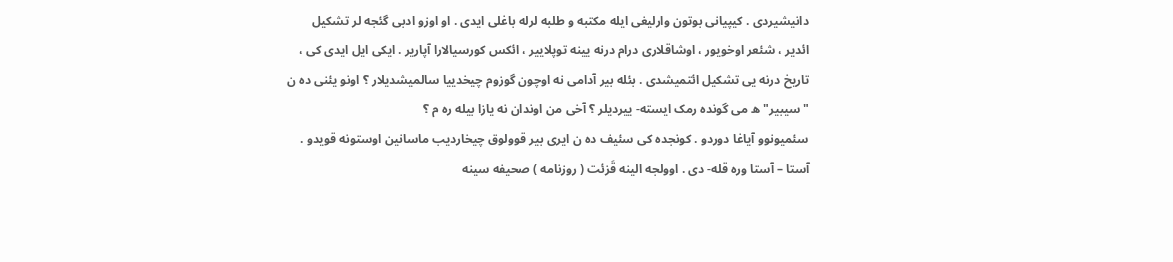دانیشیردی . کیپیانی بوتون وارلیغی ایله مکتبه و طلبه لرله باغلی ایدی . او اوزو ادبی گئجه لر تشکیل ائدیر ، شئعر اوخویور ، اوشاقلاری درام درنه یینه توپلاییر ، ائکس کورسیالارا آپاریر . ایکی ایل ایدی کی ، تاریخ درنه یی تشکیل ائتمیشدی . بئله بیر آدامی نه اوچون گوزوم چیخدییا سالمیشدیلار ؟ اونو یئنی ده ن "سیبیر"ه می گونده رمک ایسته- ییردیلر ؟ آخی من اوندان نه یازا بیله ره م ؟
سئمیونوو آیاغا دوردو . کونجده کی سئیف ده ن ایری بیر قوولوق چیخاردیب ماسانین اوستونه قویدو . آستا – آستا وره قله- دی . اوولجه الینه قَزئت ( روزنامه ) صحیفه سینه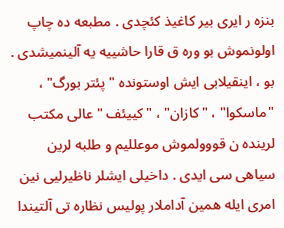بنزه ر ایری بیر کاغیذ کئچدی . مطبعه ده چاپ اولونموش بو وره ق قارا حاشییه یه آلینمیشدی . بو ، اینقیلابی ایش اوستونده " پئتر بورگ" ، "ماسکوا" ، "کازان" ، "کییئف " عالی مکتب لرینده ن قووولموش موعللیم و طلبه لرین سیاهی سی ایدی . داخیلی ایشلر ناظیرلیی نین امری ایله همین آداملار پولیس نظاره تی آلتیندا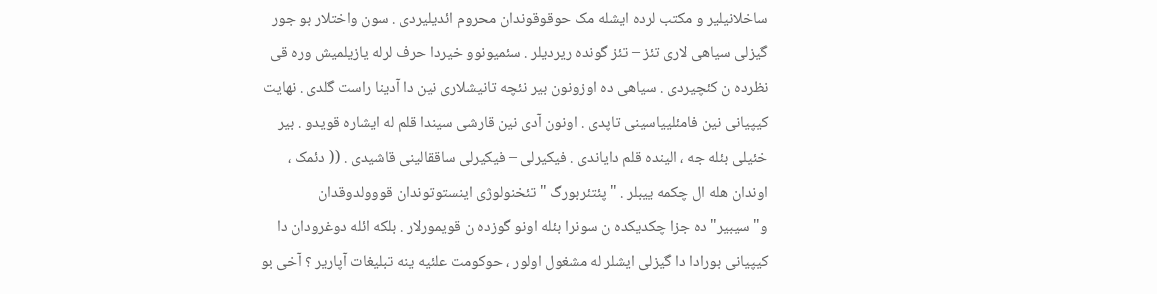ساخلانیلیر و مکتب لرده ایشله مک حوقوقوندان محروم ائدیلیردی . سون واختلار بو جور گیزلی سیاهی لاری تئز – تئز گونده ریردیلر . سئمیونوو خیردا حرف لرله یازیلمیش وره قی نظرده ن کئچیردی . سیاهی ده اوزونون بیر نئچه تانیشلاری نین دا آدینا راست گلدی . نهایت کیپیانی نین فامئلییاسینی تاپدی . اونون آدی نین قارشی سیندا قلم له ایشاره قویدو . بیر خئیلی بئله جه ، الینده قلم دایاندی . فیکیرلی – فیکیرلی ساققالینی قاشیدی . (( دئمک ، اوندان هله ال چکمه ییبلر . "پئتئربورگ " تئخنولوژی اینستوتوندان قووولدوقدان و"سیبیر"ده جزا چکدیکده ن سونرا بئله اونو گوزده ن قویمورلار . بلکه ائله دوغرودان دا کیپیانی بورادا دا گیزلی ایشلر له مشغول اولور ، حوکومت علئیه ینه تبلیغات آپاریر ؟ آخی بو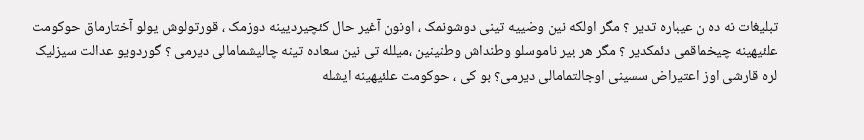تبلیغات نه ده ن عیباره تدیر ؟ مگر اولکه نین وضییه تینی دوشونمک ، اونون آغیر حال کئچیردیینه دوزمک ، قورتولوش یولو آختارماق حوکومت علئیهینه چیخماقمی دئمکدیر ؟ مگر هر بیر ناموسلو وطنداش وطنینین ،میلله تی نین سعاده تینه چالیشمامالی دیرمی ؟ گوردویو عدالت سیزلیک لره قارشی اوز اعتیراض سسینی اوجالتمامالی دیرمی؟ بو کی ، حوکومت علئیهینه ایشله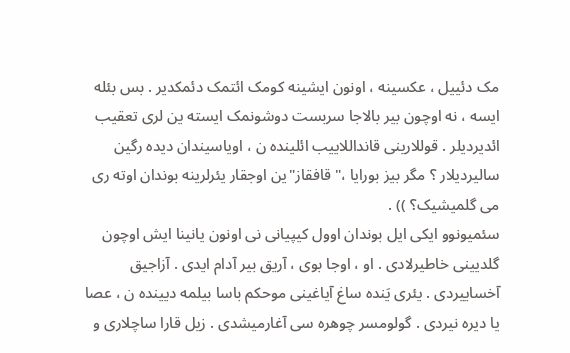مک دئییل ، عکسینه ، اونون ایشینه کومک ائتمک دئمکدیر . بس بئله ایسه ، نه اوچون بیر بالاجا سربست دوشونمک ایسته ین لری تعقیب ائدیردیلر . قوللارینی قانداللاییب ائلینده ن ، اویاسیندان دیده رگین سالیردیلار ؟ مگر بیز بورایا ،" قافقاز"ین اوجقار یئرلرینه بوندان اوته ری می گلمیشیک؟ )) .
سئمیونوو ایکی ایل بوندان اوول کیپیانی نی اونون یانینا ایش اوچون گلدیینی خاطیرلادی . او ، اوجا بوی ، آریق بیر آدام ایدی . آزاجیق آخساییردی . یئری یَنده ساغ آیاغینی موحکم باسا بیلمه دیینده ن ، عصا یا دیره نیردی . گولومسر چوهره سی آغارمیشدی . زیل قارا ساچلاری و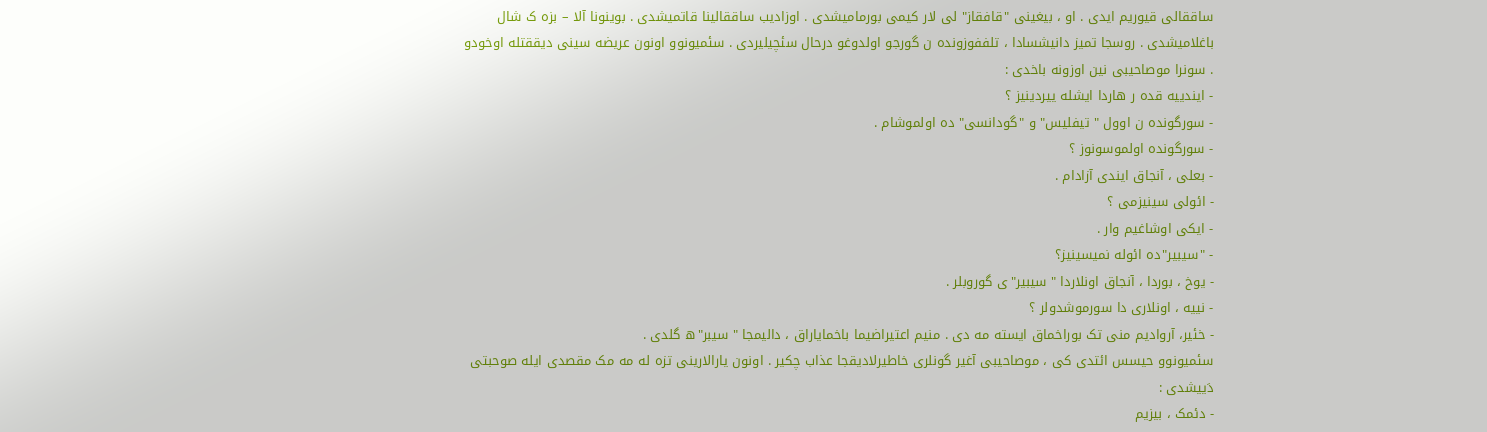ساققالی قیوریم ایدی . او ، بیغینی "قافقاز" لی لار کیمی بورمامیشدی . اوزادیب ساققالینا قاتمیشدی . بوینونا آلا – بزه ک شال باغلامیشدی . روسجا تمیز دانیشسادا ، تلففوزونده ن گورجو اولدوغو درحال سئچیلیردی . سئمیونوو اونون عریضه سینی دیققتله اوخودو . سونرا موصاحیبی نین اوزونه باخدی :
- ایندییه قده ر هاردا ایشله ییردینیز ؟
- سورگونده ن اوول " تیفلیس" و "گودانسی" ده اولموشام .
- سورگونده اولموسونوز ؟
- بعلی ، آنجاق ایندی آزادام .
- ائولی سینیزمی ؟
- ایکی اوشاغیم وار .
- "سیبیر"ده ائوله نمیسینیز؟
- یوخ ، بوردا ، آنجاق اونلاردا " سیبیر"ی گوروبلر .
- نییه ، اونلاری دا سورموشدولر ؟
- خئیر، آروادیم منی تک بوراخماق ایسته مه دی . منیم اعتیراضیما باخمایاراق ، دالیمجا " سیبر"ه گلدی .
سئمیونوو حیسس ائتدی کی ، موصاحیبی آغیر گونلری خاطیرلادیقجا عذاب چکیر . اونون یارالارینی تزه له مه مک مقصدی ایله صوحبتی دَییشدی :
- دئمک ، بیزیم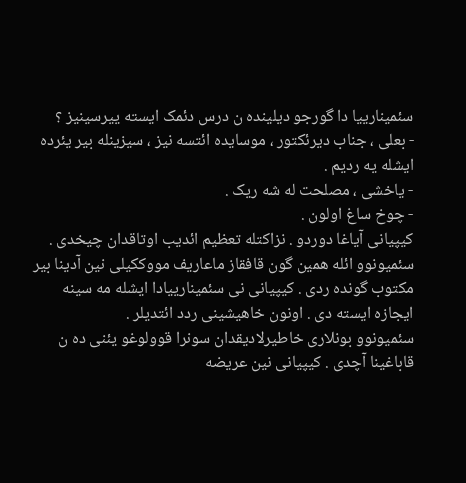سئمینارییا دا گورجو دیلینده ن درس دئمک ایسته ییرسینیز ؟
- بعلی ، جناب دیرئکتور ، موسایده ائتسه نیز ، سیزینله بیر یئرده ایشله یه ردیم .
- یاخشی ، مصلحت له شه ریک .
- چوخ ساغ اولون .
کیپیانی آیاغا دوردو . نزاکتله تعظیم ائدیب اوتاقدان چیخدی .
سئمیونوو ائله همین گون قافقاز ماعاریف مووککیلی نین آدینا بیر مکتوب گونده ردی . کیپیانی نی سئمینارییادا ایشله مه سینه ایجازه ایسته دی . اونون خاهیشینی ردد ائتدیلر .
سئمیونوو بونلاری خاطیرلادیقدان سونرا قوولوغو یئنی ده ن قاباغینا آچدی . کیپیانی نین عریضه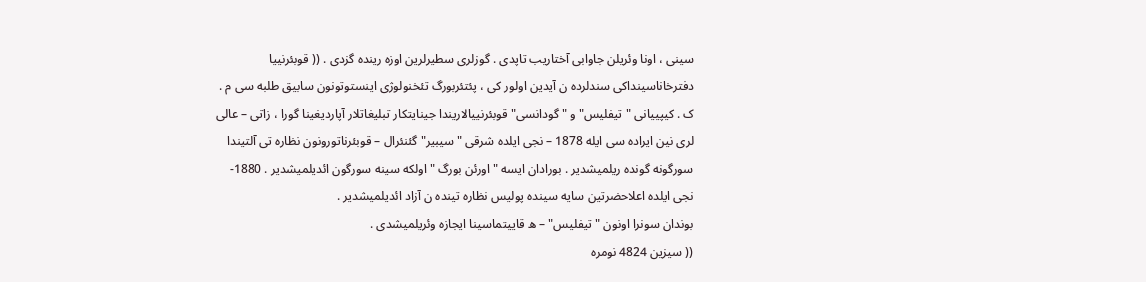سینی ، اونا وئریلن جاوابی آختاریب تاپدی . گوزلری سطیرلرین اوزه رینده گزدی . (( قوبئرنییا دفترخاناسینداکی سندلرده ن آیدین اولور کی ، پئتئربورگ تئخنولوژی اینستوتونون سابیق طلبه سی م . ک . کیپییانی "تیفلیس" و "گودانسی" قوبئرنییالاریندا جینایتکار تبلیغاتلار آپاردیغینا گورا ، زاتی – عالی لری نین ایراده سی ایله 1878 – نجی ایلده شرقی "سیبیر" گئنئرال – قوبئرناتورونون نظاره تی آلتیندا سورگونه گونده ریلمیشدیر . بورادان ایسه "اورئن بورگ " اولکه سینه سورگون ائدیلمیشدیر . 1880- نجی ایلده اعلاحضرتین سایه سینده پولیس نظاره تینده ن آزاد ائدیلمیشدیر .
بوندان سونرا اونون " تیفلیس" – ه قاییتماسینا ایجازه وئریلمیشدی .
(( سیزین 4824 نومره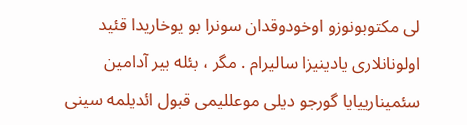لی مکتوبونوزو اوخودوقدان سونرا بو یوخاریدا قئید اولونانلاری یادینیزا سالیرام . مگر ، بئله بیر آدامین سئمینارییایا گورجو دیلی موعللیمی قبول ائدیلمه سینی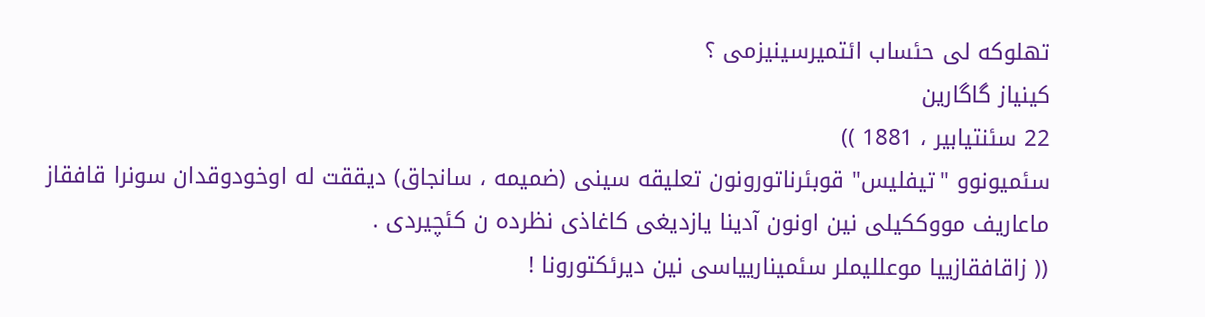تهلوکه لی حئساب ائتمیرسینیزمی ؟
کینیاز گاگارین
22 سئنتیابیر ، 1881 ))
سئمیونوو "تیفلیس" قوبئرناتورونون تعلیقه سینی (ضمیمه ، سانجاق) دیققت له اوخودوقدان سونرا قافقاز ماعاریف مووککیلی نین اونون آدینا یازدیغی کاغاذی نظرده ن کئچیردی .
(( زاقافقازییا موعللیملر سئمینارییاسی نین دیرئکتورونا !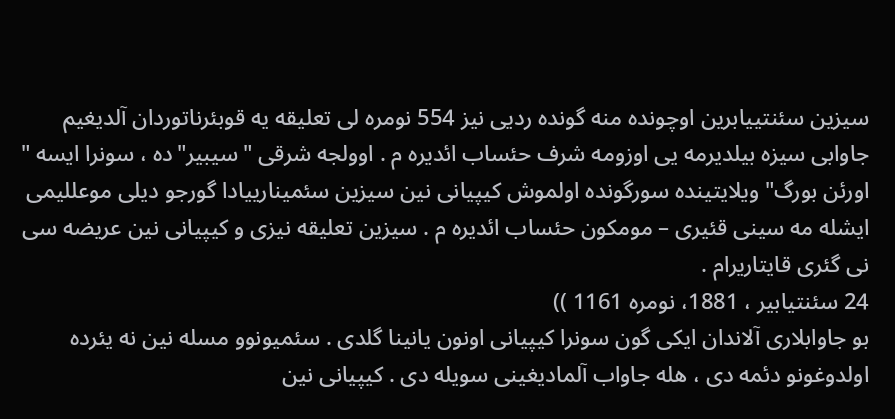سیزین سئنتییابرین اوچونده منه گونده ردیی نیز 554 نومره لی تعلیقه یه قوبئرناتوردان آلدیغیم جاوابی سیزه بیلدیرمه یی اوزومه شرف حئساب ائدیره م . اوولجه شرقی "سیبیر"ده ، سونرا ایسه " اورئن بورگ" ویلایتینده سورگونده اولموش کیپیانی نین سیزین سئمینارییادا گورجو دیلی موعللیمی ایشله مه سینی قئیری – مومکون حئساب ائدیره م . سیزین تعلیقه نیزی و کیپیانی نین عریضه سی نی گئری قایتاریرام .
24 سئنتیابیر ، 1881، نومره 1161 ))
بو جاوابلاری آلاندان ایکی گون سونرا کیپیانی اونون یانینا گلدی . سئمیونوو مسله نین نه یئرده اولدوغونو دئمه دی ، هله جاواب آلمادیغینی سویله دی . کیپیانی نین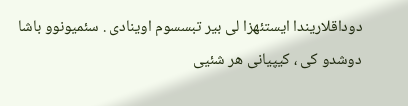دوداقلاریندا ایستئهزا لی بیر تبسسوم اوینادی . سئمیونوو باشا دوشدو کی ، کیپیانی هر شئیی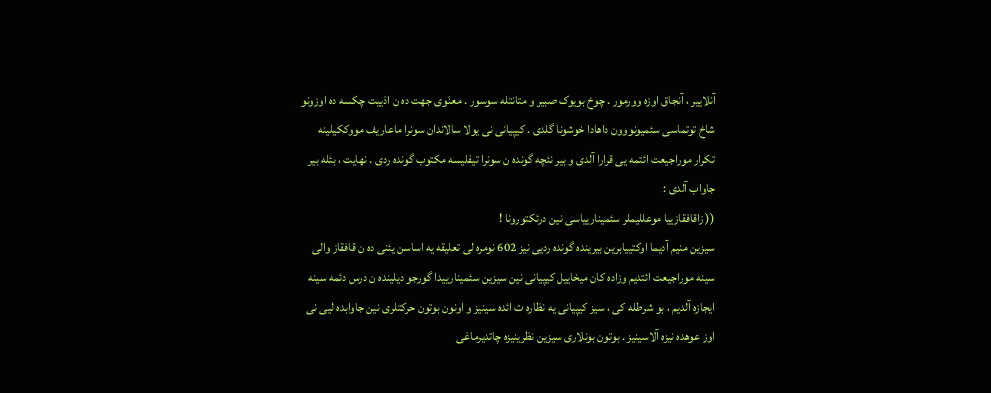آنلاییر ، آنجاق اوزه وورمور . چوخ بویوک صبیر و متانتله سوسور . معنَوی جهت ده ن اذییت چکسه ده اوزونو شاخ توتماسی سئمیونووون داهادا خوشونا گلدی . کیپیانی نی یولا سالاندان سونرا ماعاریف مووککیلینه تکرار موراجیعت ائتمه یی قرارا آلدی و بیر نئچه گونده ن سونرا تیفلیسه مکتوب گونده ردی . نهایت ، بئله بیر جاواب آلدی :
(( زاقافقازییا موعللیملر سئمینارییاسی نین درئکتورونا !
سیزین منیم آدیما اوکتییابرین بیرینده گونده ردیی نیز 602 نومره لی تعلیقه یه اساسن یئنی ده ن قافقاز والی سینه موراجیعت ائتدیم وزاده کان میخاییل کیپیانی نین سیزین سئمینارییدا گورجو دیلینده ن درس دئمه سینه ایجازه آلدیم ، بو شرطله کی ، سیز کیپیانی یه نظاره ت ائده سینیز و اونون بوتون حرکتلری نین جاوابده لیی نی اوز عوهده نیزه آلاسینیز . بوتون بونلاری سیزین نظرینیزه چاتدیرماغی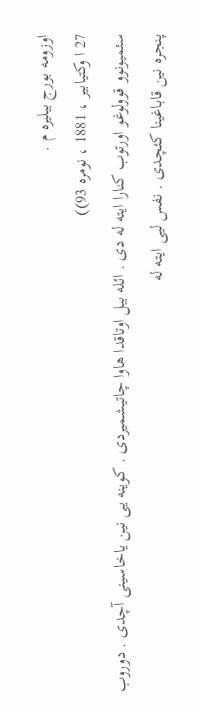اوزومه بورج بیلیره م .
27 ا وکتیابیر ، 1881 ، نومره 93))
سئمیونوو قوولوغو اورتوب کنارا ایته له دی . ائله بیل اوتاقدا هاوا چاتیشمیردی . کوینه یی نین یاخاسینی آچدی . دوروب پنجره نین قاباغینا کئچدی . نفس لیی ایته له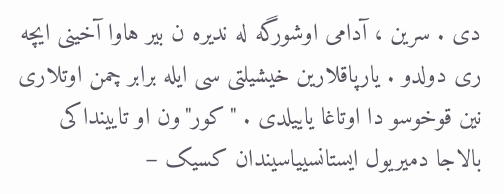دی . سرین ، آدامی اوشورگه له ندیره ن بیر هاوا آخینی ایچه ری دولدو . یارپاقلارین خیشیلتی سی ایله برابر چمن اوتلاری نین قوخوسو دا اوتاغا یاییلدی . "کور"ون او تایینداکی بالاجا دمیریول ایستانسییاسیندان کسیک –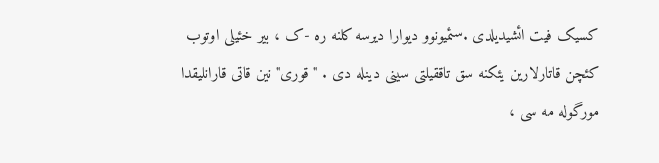کسیک فیت ائشیدیلدی .سئمیونوو دیوارا دیرسه کلنه ره -ک ، بیر خئیلی اوتوب کئچن قاتارلارین یئکنه سق تاققیلتی سینی دینله دی . "قوری" نین قاتی قارانلیقدا مورگوله مه سی ،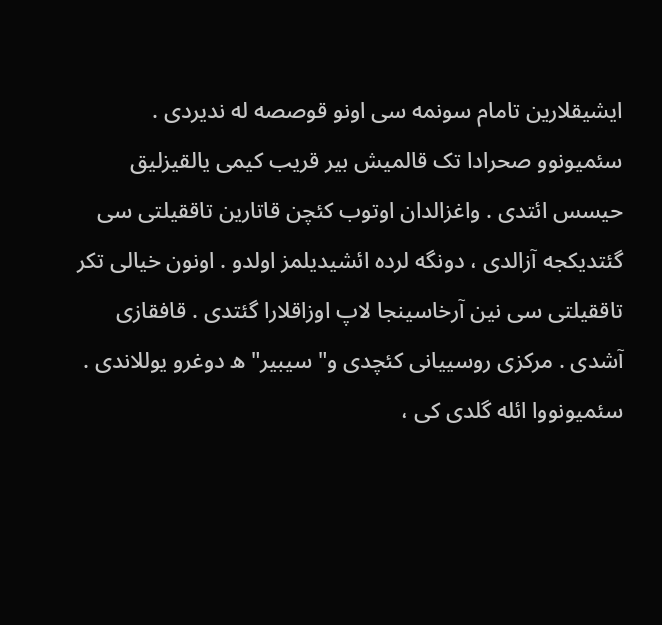ایشیقلارین تامام سونمه سی اونو قوصصه له ندیردی . سئمیونوو صحرادا تک قالمیش بیر قریب کیمی یالقیزلیق حیسس ائتدی . واغزالدان اوتوب کئچن قاتارین تاققیلتی سی گئتدیکجه آزالدی ، دونگه لرده ائشیدیلمز اولدو . اونون خیالی تکر تاققیلتی سی نین آرخاسینجا لاپ اوزاقلارا گئتدی . قافقازی آشدی . مرکزی روسییانی کئچدی و" سیبیر"ه دوغرو یوللاندی . سئمیونووا ائله گلدی کی ،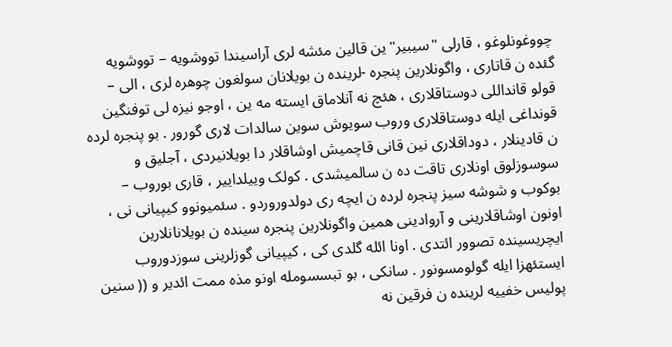چووغونلوغو ، قارلی "سیبیر"ین قالین مئشه لری آراسیندا تووشویه – تووشویه گئده ن قاتاری ، واگونلارین پنجره -لرینده ن بویلانان سولغون چوهره لری ، الی – قولو قانداللی دوستاقلاری ، هئچ نه آنلاماق ایسته مه ین ، اوجو نیزه لی توفنگین قونداغی ایله دوستاقلاری وروب سویوش سوین سالدات لاری گورور . بو پنجره لرده ن قادینلار ، دوداقلاری نین قانی قاچمیش اوشاقلار دا بویلانیردی ، آجلیق و سوسوزلوق اونلاری تاقت ده ن سالمیشدی . کولک وییلداییر ، قاری بوروب – بوکوب و شوشه سیز پنجره لرده ن ایچه ری دولدوروردو . سئمیونوو کیپیانی نی ، اونون اوشاقلارینی و آروادینی همین واگونلارین پنجره سینده ن بویلانانلارین ایچریسینده تصوور ائتدی . اونا ائله گلدی کی ، کیپیانی گوزلرینی سوزدوروب ایستئهزا ایله گولومسونور . سانکی ، بو تبسسومله اونو مذه ممت ائدیر و (( سنین پولیس خفییه لرینده ن فرقین نه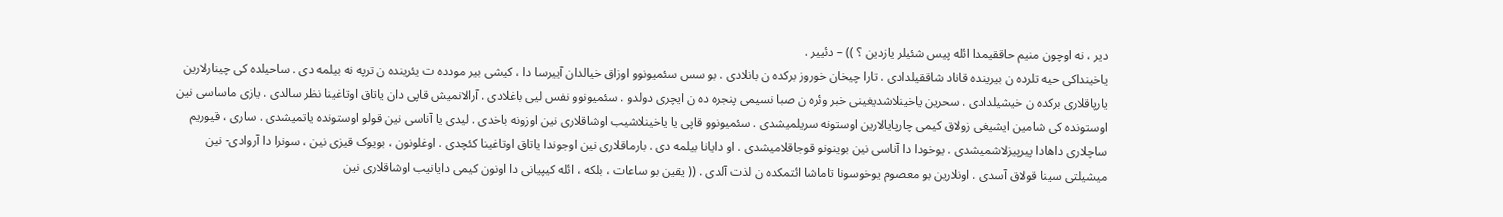دیر ، نه اوچون منیم حاققیمدا ائله پیس شئیلر یازدین ؟ )) – دئییر .
یاخینداکی حیه تلرده ن بیرینده قاناد شاققیلدادی . تارا چیخان خوروز برکده ن بانلادی . بو سس سئمیونوو اوزاق خیالدان آییرسا دا ، کیشی بیر مودده ت یئرینده ن ترپه نه بیلمه دی . ساحیلده کی چینارلارین یارپاقلاری برکده ن خیشیلدادی . سحرین یاخینلاشدیغینی خبر وئره ن صبا نسیمی پنجره ده ن ایچری دولدو . سئمیونوو نفس لیی باغلادی . آرالانمیش قاپی دان یاتاق اوتاغینا نظر سالدی . یازی ماساسی نین اوستونده کی شامین ایشیغی زولاق کیمی چارپایالارین اوستونه سریلمیشدی . سئمیونوو قاپی یا یاخینلاشیب اوشاقلاری نین اوزونه باخدی . لیدی یا آناسی نین قولو اوستونده یاتمیشدی . ساری ، قیوریم ساچلاری داهادا پیرپیزلاشمیشدی . یوخودا دا آناسی نین بوینونو قوجاقلامیشدی . او دایانا بیلمه دی . بارماقلاری نین اوجوندا یاتاق اوتاغینا کئچدی . اوغلونون ، بویوک قیزی نین ، سونرا دا آروادی- نین میشیلتی سینا قولاق آسدی . اونلارین بو معصوم یوخوسونا تاماشا ائتمکده ن لذت آلدی . (( یقین بو ساعات ، بلکه ، ائله کیپیانی دا اونون کیمی دایانیب اوشاقلاری نین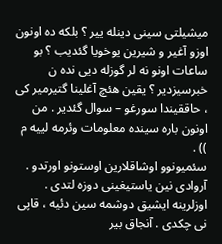میشیلتی سینی دینله ییر ؟ بلکه ده اونون اوزو آغیر و شیرین یوخویا گئدیب ؟ بو ساعات اونو نه لر گوزله دیی نده ن خبرسیزدیر ؟ یقین هئچ آغلینا گتیرمیر کی ، حاققیندا سورغو – سوال گئدیر . من اونون باره سینده معلومات وئرمه لییه م )) .
سئمیونوو اوشاقلارین اوستونو اورتدو . آروادی نین یاستیغینی دوزه لتدی . اوزلرینه ایشیق دوشمه سین دئیه ، قاپی نی چکدی . آنجاق بیر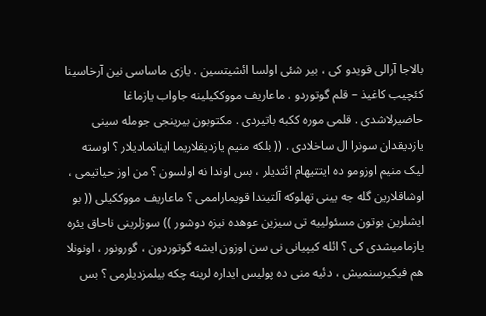بالاجا آرالی قویدو کی ، بیر شئی اولسا ائشیتسین . یازی ماساسی نین آرخاسینا کئچیب کاغیذ – قلم گوتوردو . ماعاریف مووککیلینه جاواب یازماغا حاضیرلاشدی . قلمی موره ککبه باتیردی . مکتوبون بیرینجی جومله سینی یازدیقدان سونرا ال ساخلادی . (( بلکه منیم یازدیقلاریما اینانمادیلار ؟ اوسته لیک منیم اوزومو ده ایتتیهام ائتدیلر ، بس اوندا نه اولسون ؟ من اوز حیاتیمی ، اوشاقلارین گله جه یینی تهلوکه آلتیندا قویماراممی ؟ ماعاریف مووککیلی (( بو ایشلرین بوتون مسئولییه تی سیزین عوهده نیزه دوشور )) سوزلرینی ناحاق یئره یازمامیشدی کی ؟ ائله کیپیانی نی سن اوزون ایشه گوتوردون ، گورونور ، اونونلا هم فیکیرسنمیش ، دئیه منی ده پولیس ایداره لرینه چکه بیلمزدیلرمی ؟ بس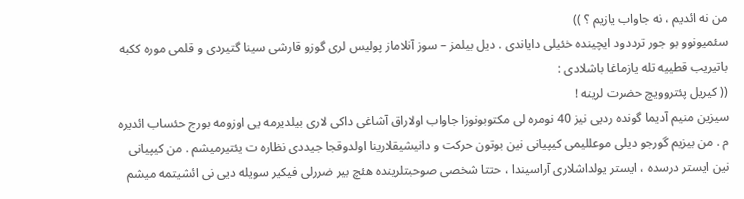من نه ائدیم ، نه جاواب یازیم ؟ ))
سئمیونوو بو جور ترددود ایچینده خئیلی دایاندی . دیل بیلمز – سوز آنلاماز پولیس لری گوزو قارشی سینا گتیردی و قلمی موره ککبه باتیریب قطییه تله یازماغا باشلادی :
(( کیریل پئتروویچ حضرت لرینه !
سیزین منیم آدیما گونده ردیی نیز 40 نومره لی مکتوبونوزا جاواب اولاراق آشاغی داکی لاری بیلدیرمه یی اوزومه بورج حئساب ائدیره م . من بیزیم گورجو دیلی موعللیمی کیپیانی نین بوتون حرکت و دانیشیقلارینا اولدوقجا جیددی نظاره ت یئتیرمیشم . من کیپیانی نین ایستر درسده ، ایستر یولداشلاری آراسیندا ، حتتا شخصی صوحبتلرینده هئچ بیر ضررلی فیکیر سویله دیی نی ائشیتمه میشم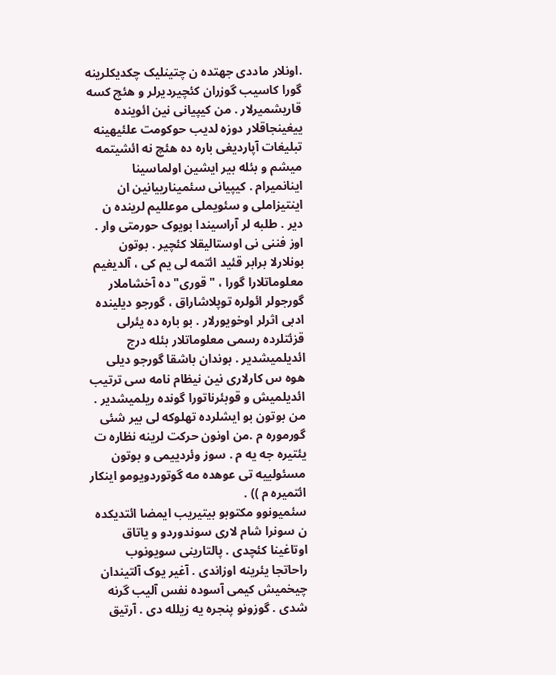.اونلار ماددی جهتده ن چتینلیک چکدیکلرینه گورا کاسیب گوزران کئچیردیرلر و هئچ کسه قاریشمیرلار . من کیپیانی نین ائوینده ییغینجاقلار دوزه لدیب حوکومت علئیهینه تبلیغات آپاردیغی باره ده هئچ نه ائشیتمه میشم و بئله بیر ایشین اولماسینا اینانمیرام . کیپیانی سئمینارییانین ان اینتیزاملی و سئویملی موعللیم لرینده ن دیر . طلبه لر آراسیندا بویوک حورمتی وار . اوز فننی نی اوستالیقلا کئچیر . بوتون بونلارلا برابر قئید ائتمه لی یم کی ، آلدیغیم معلوماتلارا گورا ، "قوری" ده آخشاملار گورجولر ائولره توپلاشاراق ، گورجو دیلینده ادبی اثرلر اوخویورلار . بو باره ده یئرلی قزئتلرده رسمی معلوماتلار بئله درج ائدیلمیشدیر . بوندان باشقا گورجو دیلی هوه س کارلاری نین نیظام نامه سی ترتیب ائدیلمیش و قوبئرناتورا گونده ریلمیشدیر . من بوتون بو ایشلرده تهلوکه لی بیر شئی گورموره م .من اونون حرکت لرینه نظاره ت یئتیره جه یه م . سوز وئردییمی و بوتون مسئولییه تی عوهده مه گوتوردویومو اینکار ائتمیره م )) .
سئمیونوو مکتوبو بیتیریب ایمضا ائتدیکده ن سونرا شام لاری سوندوردو و یاتاق اوتاغینا کئچدی . پالتارینی سویونوب راحاتجا یئرینه اوزاندی . آغیر یوک آلتیندان چیخمیش کیمی آسوده نفس آلیب گرنه شدی . گوزونو پنجره یه زیلله دی . آرتیق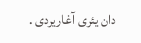دان یئری آغاریردی .